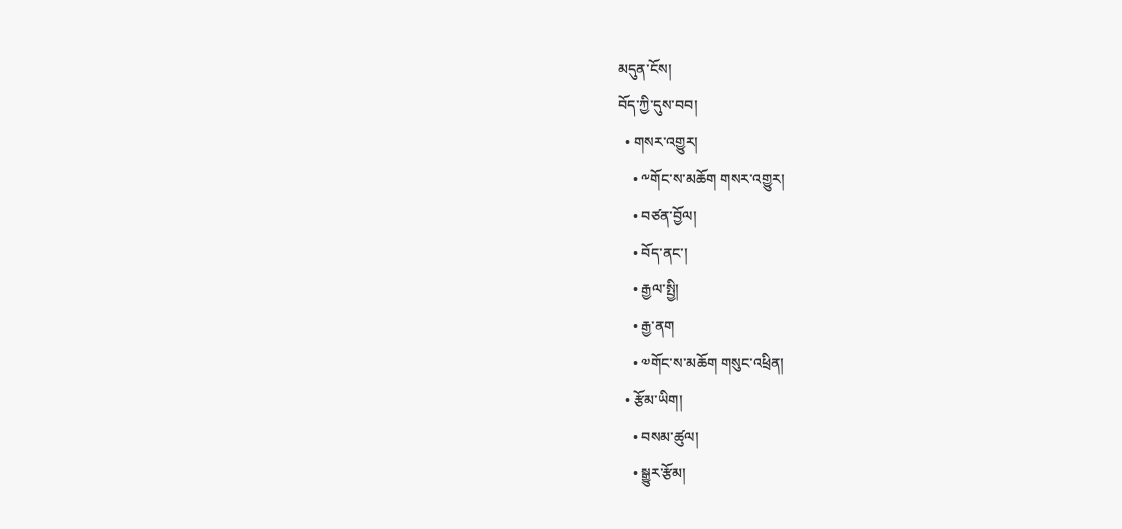མདུན་ངོས།
བོད་ཀྱི་དུས་བབ།
  • གསར་འགྱུར།
    • ༸གོང་ས་མཆོག གསར་འགྱུར།
    • བཙན་བྱོལ།
    • བོད་ནང་།
    • རྒྱལ་སྤྱི།
    • རྒྱ་ནག
    • ༧གོང་ས་མཆོག གསུང་འཕྲིན།
  • རྩོམ་ཡིག།
    • བསམ་ཚུལ།
    • སྒྱུར་རྩོམ།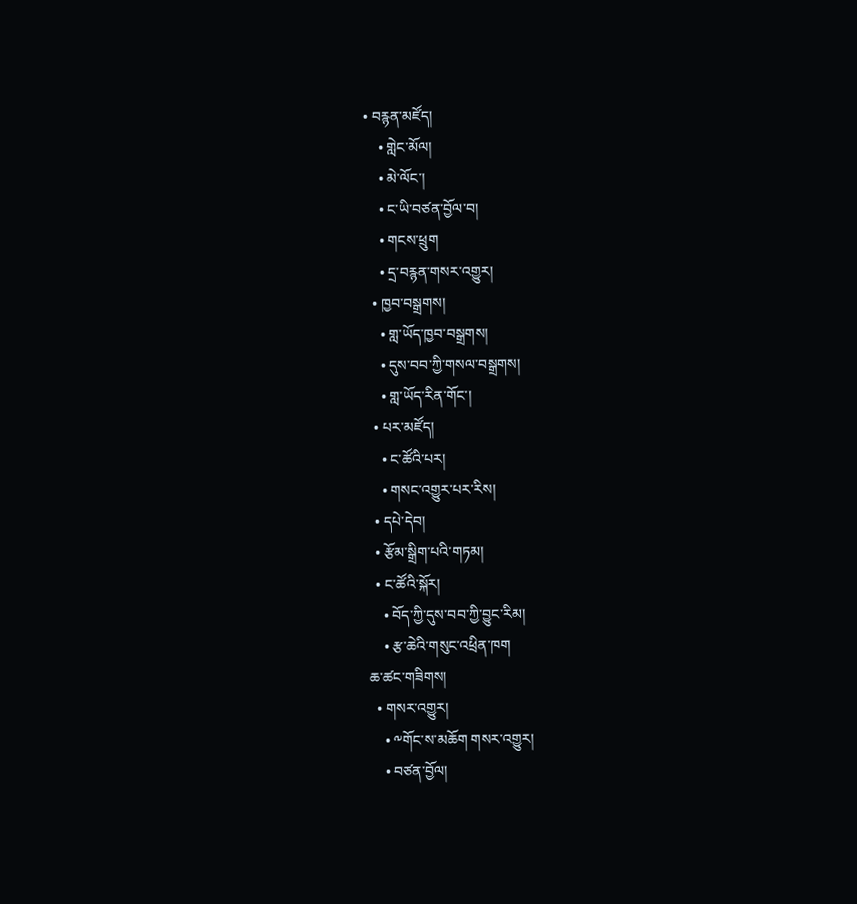• བརྙན་མཛོད།
    • གླེང་མོལ།
    • མེ་ལོང་།
    • ང་ཡི་བཙན་བྱོལ་བ།
    • གངས་ཕྲུག
    • དྲ་བརྙན་གསར་འགྱུར།
  • ཁྱབ་བསྒྲགས།
    • གླ་ཡོད་ཁྱབ་བསྒྲགས།
    • དུས་བབ་ཀྱི་གསལ་བསྒྲགས།
    • གླ་ཡོད་རིན་གོང་།
  • པར་མཛོད།
    • ང་ཚོའི་པར།
    • གསང་འགྱུར་པར་རིས།
  • དཔེ་དེབ།
  • རྩོམ་སྒྲིག་པའི་གཏམ།
  • ང་ཚོའི་སྐོར།
    • བོད་ཀྱི་དུས་བབ་ཀྱི་བྱུང་རིམ།
    • རྩ་ཆེའི་གསུང་འཕྲིན་ཁག
ཆ་ཚང་གཟིགས།
  • གསར་འགྱུར།
    • ༸གོང་ས་མཆོག གསར་འགྱུར།
    • བཙན་བྱོལ།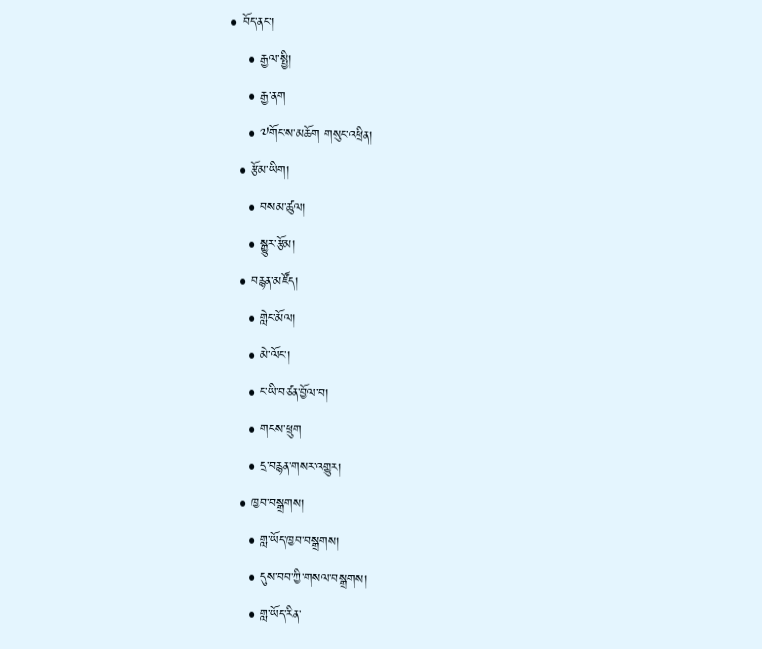• བོད་ནང་།
    • རྒྱལ་སྤྱི།
    • རྒྱ་ནག
    • ༧གོང་ས་མཆོག གསུང་འཕྲིན།
  • རྩོམ་ཡིག།
    • བསམ་ཚུལ།
    • སྒྱུར་རྩོམ།
  • བརྙན་མཛོད།
    • གླེང་མོལ།
    • མེ་ལོང་།
    • ང་ཡི་བཙན་བྱོལ་བ།
    • གངས་ཕྲུག
    • དྲ་བརྙན་གསར་འགྱུར།
  • ཁྱབ་བསྒྲགས།
    • གླ་ཡོད་ཁྱབ་བསྒྲགས།
    • དུས་བབ་ཀྱི་གསལ་བསྒྲགས།
    • གླ་ཡོད་རིན་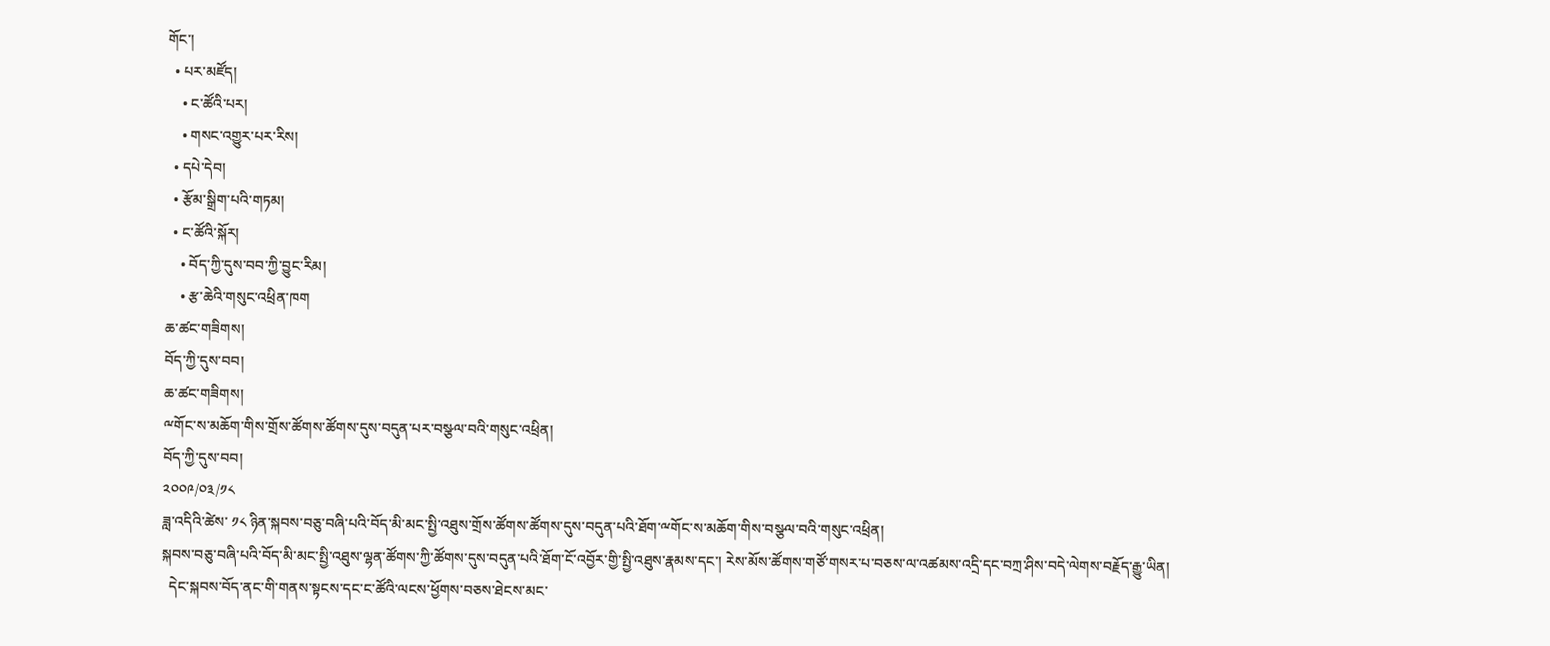གོང་།
  • པར་མཛོད།
    • ང་ཚོའི་པར།
    • གསང་འགྱུར་པར་རིས།
  • དཔེ་དེབ།
  • རྩོམ་སྒྲིག་པའི་གཏམ།
  • ང་ཚོའི་སྐོར།
    • བོད་ཀྱི་དུས་བབ་ཀྱི་བྱུང་རིམ།
    • རྩ་ཆེའི་གསུང་འཕྲིན་ཁག
ཆ་ཚང་གཟིགས།
བོད་ཀྱི་དུས་བབ།
ཆ་ཚང་གཟིགས།
ྋགོང་ས་མཆོག་གིས་གྲོས་ཚོགས་ཚོགས་དུས་བདུན་པར་བསྩལ་བའི་གསུང་འཕྲིན།
བོད་ཀྱི་དུས་བབ།
༢༠༠༩/༠༣/༡༨
ཟླ་འདིའི་ཚེས་ ༡༨ ཉིན་སྐབས་བཅུ་བཞི་པའི་བོད་མི་མང་སྤྱི་འཐུས་གྲོས་ཚོགས་ཚོགས་དུས་བདུན་པའི་ཐོག་ྋགོང་ས་མཆོག་གིས་བསྩལ་བའི་གསུང་འཕྲིན།
སྐབས་བཅུ་བཞི་པའི་བོད་མི་མང་སྤྱི་འཐུས་ལྷན་ཚོགས་ཀྱི་ཚོགས་དུས་བདུན་པའི་ཐོག་ངོ་འབྱོར་གྱི་སྤྱི་འཐུས་རྣམས་དང་། རེས་མོས་ཚོགས་གཙོ་གསར་པ་བཅས་ལ་འཚམས་འདྲི་དང་བཀྲ་ཤིས་བདེ་ལེགས་བརྗོད་རྒྱུ་ཡིན།
  དེང་སྐབས་བོད་ནང་གི་གནས་སྟངས་དང་ང་ཚོའི་ལངས་ཕྱོགས་བཅས་ཐེངས་མང་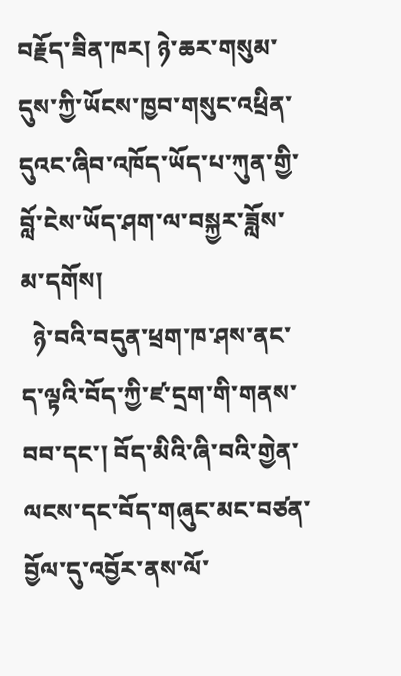བརྗོད་ཟིན་ཁར། ཉེ་ཆར་གསུམ་དུས་ཀྱི་ཡོངས་ཁྱབ་གསུང་འཕྲིན་དུའང་ཞིབ་འཁོད་ཡོད་པ་ཀུན་གྱི་བློ་ངེས་ཡོད་ཤག་ལ་བསྐྱར་ཟློས་མ་དགོས།
  ཉེ་བའི་བདུན་ཕྲག་ཁ་ཤས་ནང་ད་ལྟའི་བོད་ཀྱི་ཛ་དྲག་གི་གནས་བབ་དང་། བོད་མིའི་ཞི་བའི་གྱེན་ལངས་དང་བོད་གཞུང་མང་བཙན་བྱོལ་དུ་འབྱོར་ནས་ལོ་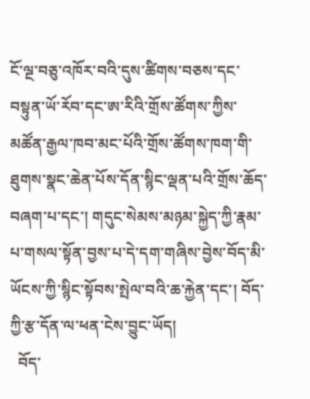ངོ་ལྔ་བཅུ་འཁོར་བའི་དུས་ཚིགས་བཅས་དང་བསྟུན་ཡོ་རོབ་དང་ཨ་རིའི་གྲོས་ཚོགས་ཀྱིས་མཚོན་རྒྱལ་ཁབ་མང་པོའི་གྲོས་ཚོགས་ཁག་གི་ཐུགས་སྣང་ཆེན་པོས་དོན་སྙིང་ལྡན་པའི་གྲོས་ཆོད་བཞག་པ་དང་། གདུང་སེམས་མཉམ་སྐྱེད་ཀྱི་རྣམ་པ་གསལ་སྟོན་བྱས་པ་དེ་དག་གཞིས་བྱེས་བོད་མི་ཡོངས་ཀྱི་སྙིང་སྟོབས་སྤེལ་བའི་ཆ་རྐྱེན་དང་། བོད་ཀྱི་རྩ་དོན་ལ་ཕན་ངེས་བྱུང་ཡོད།
  བོད་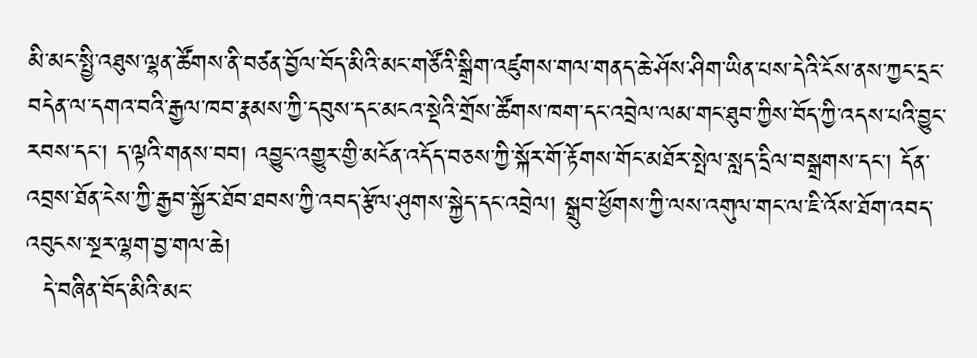མི་མང་སྤྱི་འཐུས་ལྷན་ཚོགས་ནི་བཙན་བྱོལ་བོད་མིའི་མང་གཙོའི་སྒྲིག་འཛུགས་གལ་གནད་ཆེ་ཤོས་ཤིག་ཡིན་པས་དེའི་ངོས་ནས་ཀྱང་དྲང་བདེན་ལ་དགའ་བའི་རྒྱལ་ཁབ་རྣམས་ཀྱི་དབུས་དང་མངའ་སྡེའི་གྲོས་ཚོགས་ཁག་དང་འབྲེལ་ལམ་གང་ཐུབ་ཀྱིས་བོད་ཀྱི་འདས་པའི་བྱུང་རབས་དང་། ད་ལྟའི་གནས་བབ། འབྱུང་འགྱུར་གྱི་མངོན་འདོད་བཅས་ཀྱི་སྐོར་གོ་རྟོགས་གོང་མཐོར་སྤེལ་སླད་དྲིལ་བསྒྲགས་དང་། དོན་འབྲས་ཐོན་ངེས་ཀྱི་རྒྱབ་སྐྱོར་ཐོབ་ཐབས་ཀྱི་འབད་རྩོལ་ཤུགས་སྐྱེད་དང་འབྲེལ། སྒྲུབ་ཕྱོགས་ཀྱི་ལས་འགུལ་གང་ལ་ཇི་འོས་ཐོག་འབད་འབུངས་སྔར་ལྷག་བྱ་གལ་ཆེ།
  དེ་བཞིན་བོད་མིའི་མང་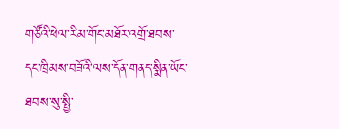གཙོའི་ཕེལ་རིམ་གོང་མཐོར་འགྲོ་ཐབས་དང་ཁྲིམས་བཟོའི་ལས་དོན་གནད་སྨིན་ཡོང་ཐབས་སུ་སྤྱི་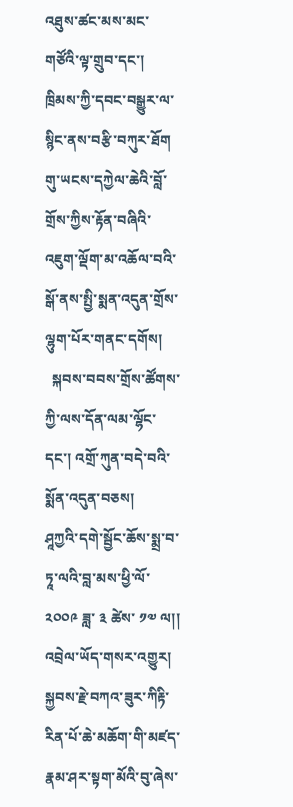འཐུས་ཚང་མས་མང་གཙོའི་ལྟ་གྲུབ་དང་། ཁྲིམས་ཀྱི་དབང་བསྒྱུར་ལ་སྙིང་ནས་བརྩི་བཀུར་ཐོག གུ་ཡངས་དཀྱེལ་ཆེའི་བློ་གྲོས་ཀྱིས་རྟོན་བཞིའི་འཇུག་ལྡོག་མ་འཆོལ་བའི་སྒོ་ནས་སྤྱི་སྨན་འདུན་གྲོས་ལྷུག་པོར་གནང་དགོས།
  སྐབས་བབས་གྲོས་ཚོགས་ཀྱི་ལས་དོན་ལམ་ལྷོང་དང་། འགྲོ་ཀུན་བདེ་བའི་སྨོན་འདུན་བཅས།
ཤཱཀྱའི་དགེ་སྦྱོང་ཆོས་སྨྲ་བ་ཏཱ་ལའི་བླ་མས་ཕྱི་ལོ་ ༢༠༠༩ ཟླ་ ༣ ཚེས་ ༡༧ ལ།།
འབྲེལ་ཡོད་གསར་འགྱུར།
སྐྱབས་རྗེ་བཀའ་ཟུར་ཀིརྟི་རིན་པོ་ཆེ་མཆོག་གི་མཛད་རྣམ་ཤར་སྟག་མོའི་བུ་ཞེས་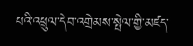པའི་འཕྲུལ་དེབ་འགྲེམས་སྤེལ་གྱི་མཛད་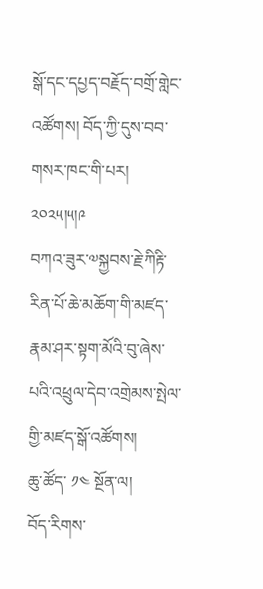སྒོ་དང་དཔྱད་བརྗོད་བགྲོ་གླེང་འཚོགས། བོད་ཀྱི་དུས་བབ་གསར་ཁང་གི་པར། ༢༠༢༥།༥།༩
བཀའ་ཟུར་༧སྐྱབས་རྗེ་ཀིརྟི་རིན་པོ་ཆེ་མཆོག་གི་མཛད་རྣམ་ཤར་སྟག་མོའི་བུ་ཞེས་པའི་འཕྲུལ་དེབ་འགྲེམས་སྤེལ་གྱི་མཛད་སྒོ་འཚོགས།
ཆུ་ཚོད་ ༡༤ སྔོན་ལ།
བོད་རིགས་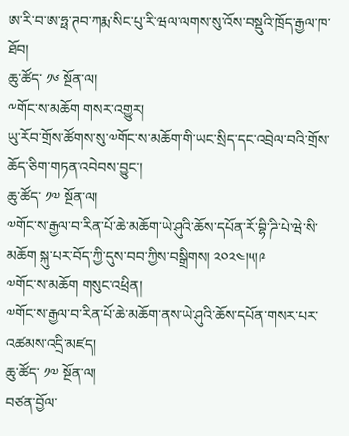ཨ་རི་བ་ཨ་ཧྥ་ཊབ་ཀརྨ་སིང་པུ་རི་ཝལ་ལགས་སུ་འོས་བསྡུའི་ཁྲོད་རྒྱལ་ཁ་ཐོབ།
ཆུ་ཚོད་ ༡༦ སྔོན་ལ།
༸གོང་ས་མཆོག གསར་འགྱུར།
ཡུ་རོབ་གྲོས་ཚོགས་སུ་༧གོང་ས་མཆོག་གི་ཡང་སྲིད་དང་འབྲེལ་བའི་གྲོས་ཆོད་ཅིག་གཏན་འབེབས་བྱུང་།
ཆུ་ཚོད་ ༡༧ སྔོན་ལ།
༧གོང་ས་རྒྱལ་བ་རིན་པོ་ཆེ་མཆོག་ཡེ་ཤུའི་ཆོས་དཔོན་རོ་བྷི་ཌི་པེ་ཝེ་སི་མཆོག སྐུ་པར་བོད་ཀྱི་དུས་བབ་ཀྱིས་བསྒྲིགས། ༢༠༢༤།༥།༩
༧གོང་ས་མཆོག གསུང་འཕྲིན།
༧གོང་ས་རྒྱལ་བ་རིན་པོ་ཆེ་མཆོག་ནས་ཡེ་ཤུའི་ཆོས་དཔོན་གསར་པར་འཚམས་འདྲི་མཛད།
ཆུ་ཚོད་ ༡༧ སྔོན་ལ།
བཙན་བྱོལ་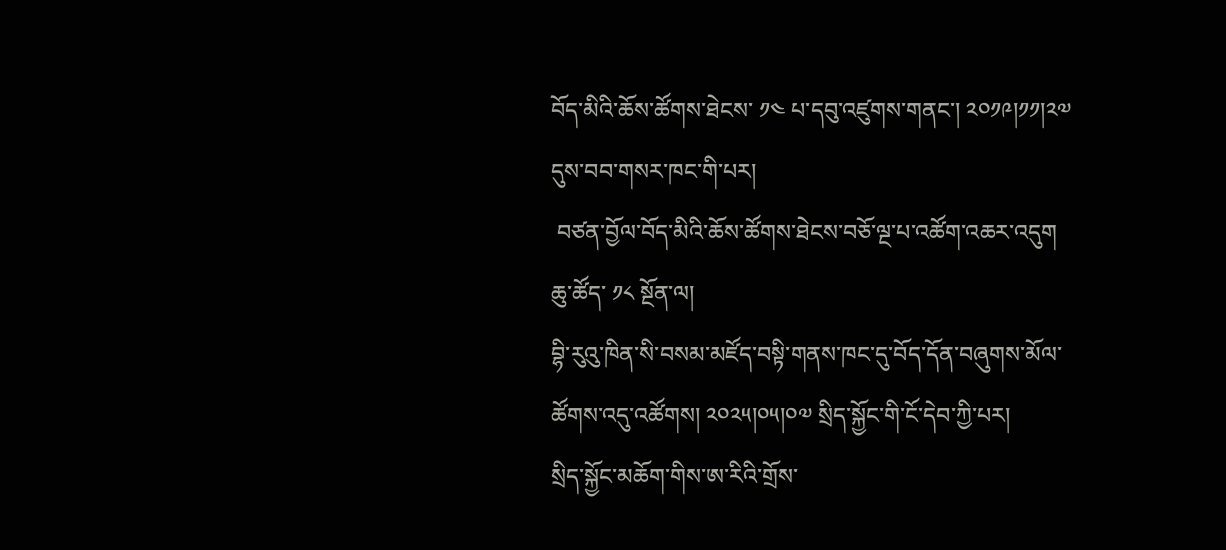བོད་མིའི་ཆོས་ཚོགས་ཐེངས་ ༡༤ པ་དབུ་འཛུགས་གནང་། ༢༠༡༩།༡༡།༢༧ དུས་བབ་གསར་ཁང་གི་པར།
 བཙན་བྱོལ་བོད་མིའི་ཆོས་ཚོགས་ཐེངས་བཅོ་ལྔ་པ་འཚོག་འཆར་འདུག
ཆུ་ཚོད་ ༡༨ སྔོན་ལ།
བྷི་རུའུ་ཁིན་སི་བསམ་མཛོད་བསྟི་གནས་ཁང་དུ་བོད་དོན་བཞུགས་མོལ་ཚོགས་འདུ་འཚོགས། ༢༠༢༥།༠༥།༠༧ སྲིད་སྐྱོང་གི་ངོ་དེབ་ཀྱི་པར།
སྲིད་སྐྱོང་མཆོག་གིས་ཨ་རིའི་གྲོས་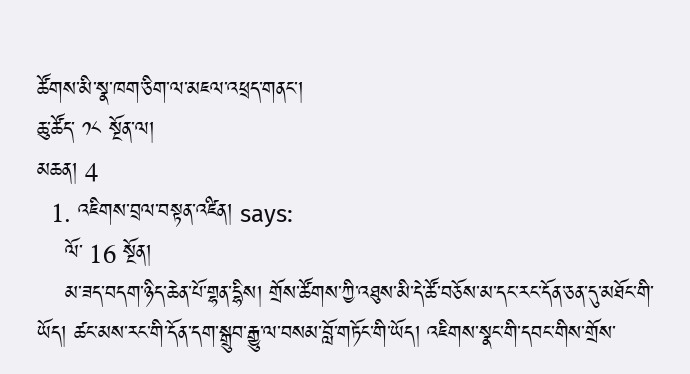ཚོགས་མི་སྣ་ཁག་ཅིག་ལ་མཇལ་འཕྲད་གནང་།
ཆུ་ཚོད་ ༡༨ སྔོན་ལ།
མཆན། 4
  1. འཇིགས་བྲལ་བསྟན་འཛིན། says:
    ལོ་ 16 སྔོན།
    མ་ཟད་བདག་ཉིད་ཆེན་པོ་གྷན་དྷིས། གྲོས་ཚོགས་ཀྱི་འཐུས་མི་དེ་ཚོ་བཅོས་མ་དང་རང་དོན་ཅན་དུ་མཐོང་གི་ཡོད། ཚང་མས་རང་གི་དོན་དག་སྒྲུབ་རྒྱུ་ལ་བསམ་བློ་གཏོང་གི་ཡོད། འཇིགས་སྣང་གི་དབང་གིས་གྲོས་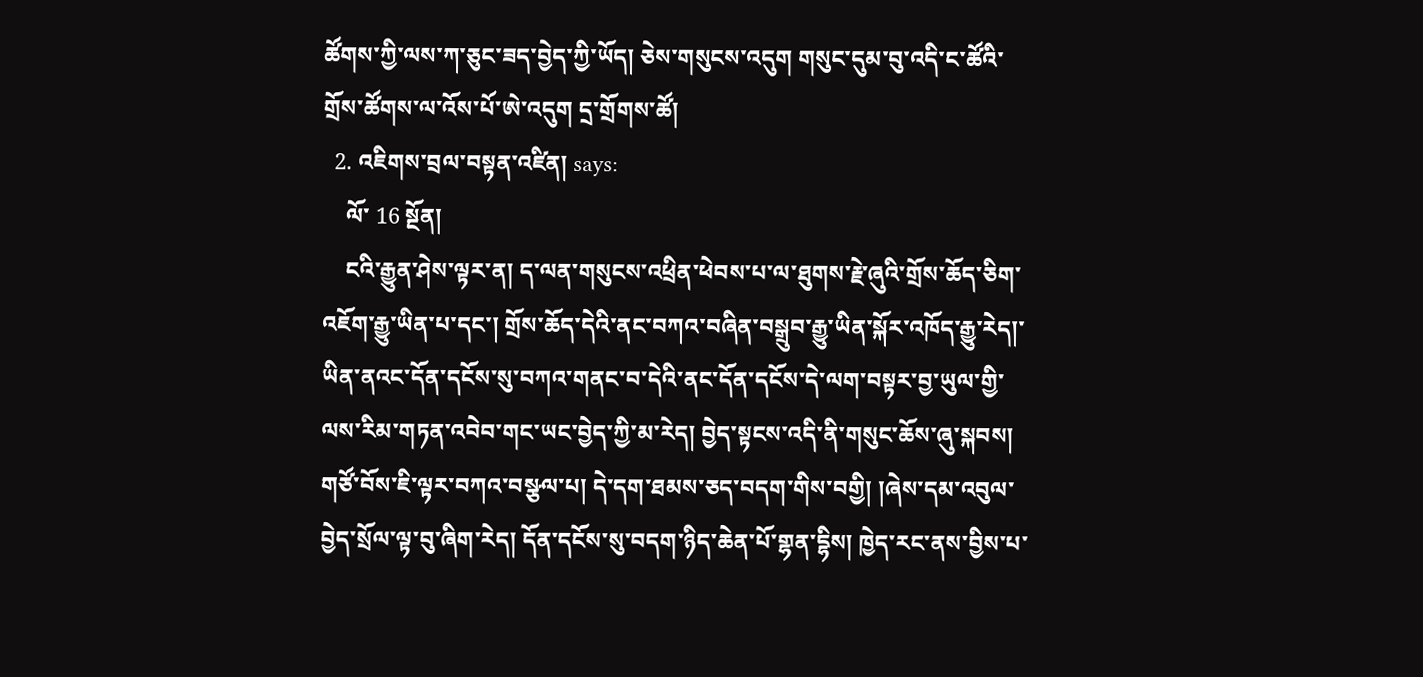ཚོགས་ཀྱི་ལས་ཀ་ཅུང་ཟད་བྱེད་ཀྱི་ཡོད། ཅེས་གསུངས་འདུག གསུང་དུམ་བུ་འདི་ང་ཚོའི་གྲོས་ཚོགས་ལ་འོས་པོ་ཨེ་འདུག དྲ་གྲོགས་ཚོ།
  2. འཇིགས་བྲལ་བསྟན་འཛིན། says:
    ལོ་ 16 སྔོན།
    ངའི་རྒྱུན་ཤེས་ལྟར་ན། ད་ལན་གསུངས་འཕྲིན་ཕེབས་པ་ལ་ཐུགས་རྗེ་ཞུའི་གྲོས་ཆོད་ཅིག་འཇོག་རྒྱུ་ཡིན་པ་དང་། གྲོས་ཆོད་དེའི་ནང་བཀའ་བཞིན་བསྒྲུབ་རྒྱུ་ཡིན་སྐོར་འཁོད་རྒྱུ་རེད།་ཡིན་ནའང་དོན་དངོས་སུ་བཀའ་གནང་བ་དེའི་ནང་དོན་དངོས་དེ་ལག་བསྟར་བྱ་ཡུལ་གྱི་ལས་རིམ་གཏན་འབེབ་གང་ཡང་བྱེད་ཀྱི་མ་རེད། བྱེད་སྟངས་འདི་ནི་གསུང་ཆོས་ཞུ་སྐབས། གཙོ་བོས་ཇི་ལྟར་བཀའ་བསྩལ་པ། དེ་དག་ཐམས་ཅད་བདག་གིས་བགྱི། །ཞེས་དམ་འབུལ་བྱེད་སྲོལ་ལྟ་བུ་ཞིག་རེད། དོན་དངོས་སུ་བདག་ཉིད་ཆེན་པོ་གྷན་དྷིས། ཁྱེད་རང་ནས་བྱིས་པ་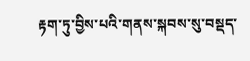རྟག་ཏུ་བྱིས་པའི་གནས་སྐབས་སུ་བསྡད་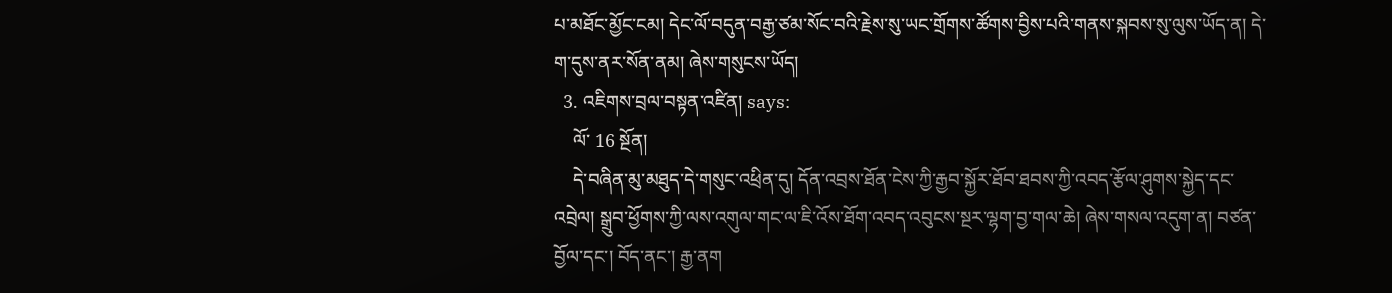པ་མཐོང་མྱོང་ངམ། དེང་ལོ་བདུན་བརྒྱ་ཙམ་སོང་བའི་རྗེས་སུ་ཡང་གྲོགས་ཚོགས་བྱིས་པའི་གནས་སྐབས་སུ་ལུས་ཡོད་ན། དེ་ག་དུས་ནར་སོན་ནམ། ཞེས་གསུངས་ཡོད།
  3. འཇིགས་བྲལ་བསྟན་འཛིན། says:
    ལོ་ 16 སྔོན།
    དེ་བཞིན་མུ་མཐུད་དེ་གསུང་འཕྲིན་དུ། དོན་འབྲས་ཐོན་ངེས་ཀྱི་རྒྱབ་སྐྱོར་ཐོབ་ཐབས་ཀྱི་འབད་རྩོལ་ཤུགས་སྐྱེད་དང་འབྲེལ། སྒྲུབ་ཕྱོགས་ཀྱི་ལས་འགུལ་གང་ལ་ཇི་འོས་ཐོག་འབད་འབུངས་སྔར་ལྷག་བྱ་གལ་ཆེ། ཞེས་གསལ་འདུག་ན། བཙན་བྱོལ་དང་། བོད་ནང་། རྒྱ་ནག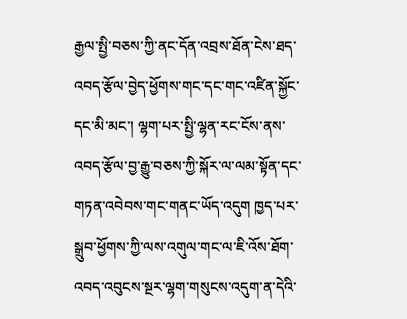རྒྱལ་སྤྱི་བཅས་ཀྱི་ནང་དོན་འབྲས་ཐོན་ངེས་ཐད་འབད་རྩོལ་བྱེད་ཕྱོགས་གང་དང་གང་འཛིན་སྐྱོང་དང་མི་མང་། ལྷག་པར་སྤྱི་ལྷན་རང་ངོས་ནས་འབད་རྩོལ་བྱ་རྒྱུ་བཅས་ཀྱི་སྐོར་ལ་ལམ་སྟོན་དང་གཏན་འབེབས་གང་གནང་ཡོད་འདུག ཁྱད་པར་སྒྲུབ་ཕྱོགས་ཀྱི་ལས་འགུལ་གང་ལ་ཇི་འོས་ཐོག་འབད་འབུངས་སྔར་ལྷག་གསུངས་འདུག་ན་དེའི་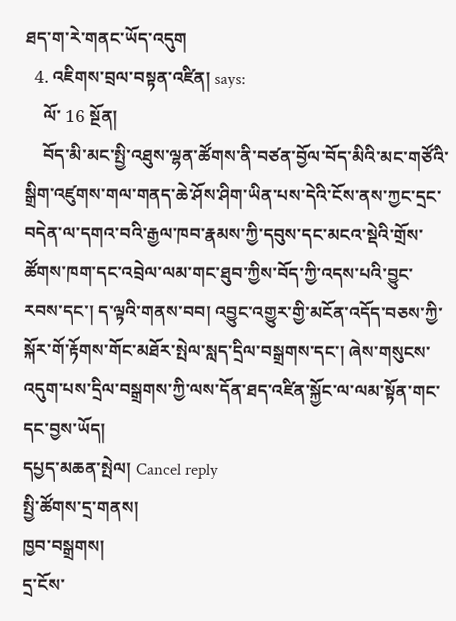ཐད་ག་རེ་གནང་ཡོད་འདུག
  4. འཇིགས་བྲལ་བསྟན་འཛིན། says:
    ལོ་ 16 སྔོན།
    བོད་མི་མང་སྤྱི་འཐུས་ལྷན་ཚོགས་ནི་བཙན་བྱོལ་བོད་མིའི་མང་གཙོའི་སྒྲིག་འཛུགས་གལ་གནད་ཆེ་ཤོས་ཤིག་ཡིན་པས་དེའི་ངོས་ནས་ཀྱང་དྲང་བདེན་ལ་དགའ་བའི་རྒྱལ་ཁབ་རྣམས་ཀྱི་དབུས་དང་མངའ་སྡེའི་གྲོས་ཚོགས་ཁག་དང་འབྲེལ་ལམ་གང་ཐུབ་ཀྱིས་བོད་ཀྱི་འདས་པའི་བྱུང་རབས་དང་། ད་ལྟའི་གནས་བབ། འབྱུང་འགྱུར་གྱི་མངོན་འདོད་བཅས་ཀྱི་སྐོར་གོ་རྟོགས་གོང་མཐོར་སྤེལ་སླད་དྲིལ་བསྒྲགས་དང་། ཞེས་གསུངས་འདུག་པས་དྲིལ་བསྒྲགས་ཀྱི་ལས་དོན་ཐད་འཛིན་སྐྱོང་ལ་ལམ་སྟོན་གང་དང་བྱས་ཡོད།
དཔྱད་མཆན་སྤེལ། Cancel reply
སྤྱི་ཚོགས་དྲ་གནས།
ཁྱབ་བསྒྲགས།
དྲ་ངོས་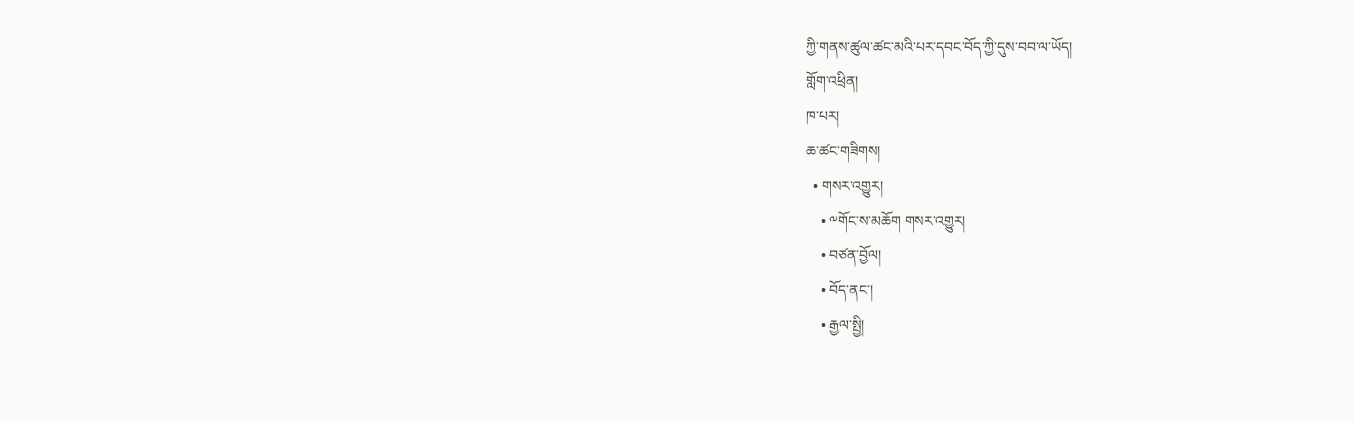ཀྱི་གནས་ཚུལ་ཚང་མའི་པར་དབང་བོད་ཀྱི་དུས་བབ་ལ་ཡོད།
གློག་འཕྲིན།
ཁ་པར།
ཆ་ཚང་གཟིགས།
  • གསར་འགྱུར།
    • ༸གོང་ས་མཆོག གསར་འགྱུར།
    • བཙན་བྱོལ།
    • བོད་ནང་།
    • རྒྱལ་སྤྱི།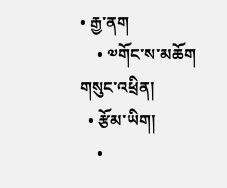• རྒྱ་ནག
    • ༧གོང་ས་མཆོག གསུང་འཕྲིན།
  • རྩོམ་ཡིག།
    •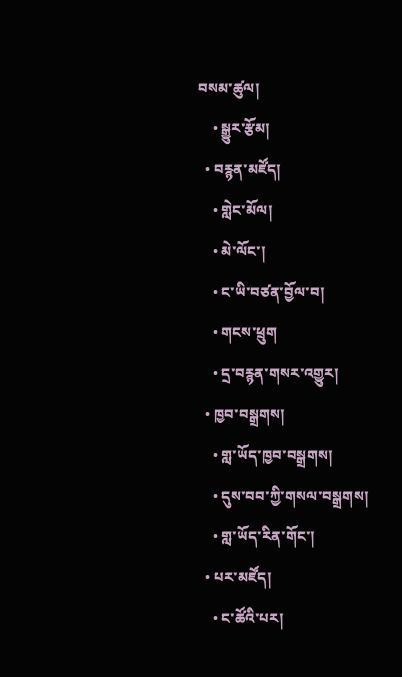བསམ་ཚུལ།
    • སྒྱུར་རྩོམ།
  • བརྙན་མཛོད།
    • གླེང་མོལ།
    • མེ་ལོང་།
    • ང་ཡི་བཙན་བྱོལ་བ།
    • གངས་ཕྲུག
    • དྲ་བརྙན་གསར་འགྱུར།
  • ཁྱབ་བསྒྲགས།
    • གླ་ཡོད་ཁྱབ་བསྒྲགས།
    • དུས་བབ་ཀྱི་གསལ་བསྒྲགས།
    • གླ་ཡོད་རིན་གོང་།
  • པར་མཛོད།
    • ང་ཚོའི་པར།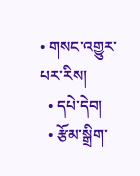• གསང་འགྱུར་པར་རིས།
  • དཔེ་དེབ།
  • རྩོམ་སྒྲིག་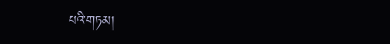པའི་གཏམ།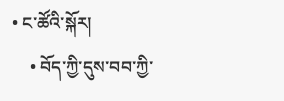• ང་ཚོའི་སྐོར།
    • བོད་ཀྱི་དུས་བབ་ཀྱི་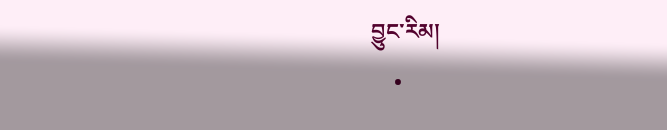བྱུང་རིམ།
    •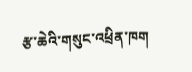རྩ་ཆེའི་གསུང་འཕྲིན་ཁག